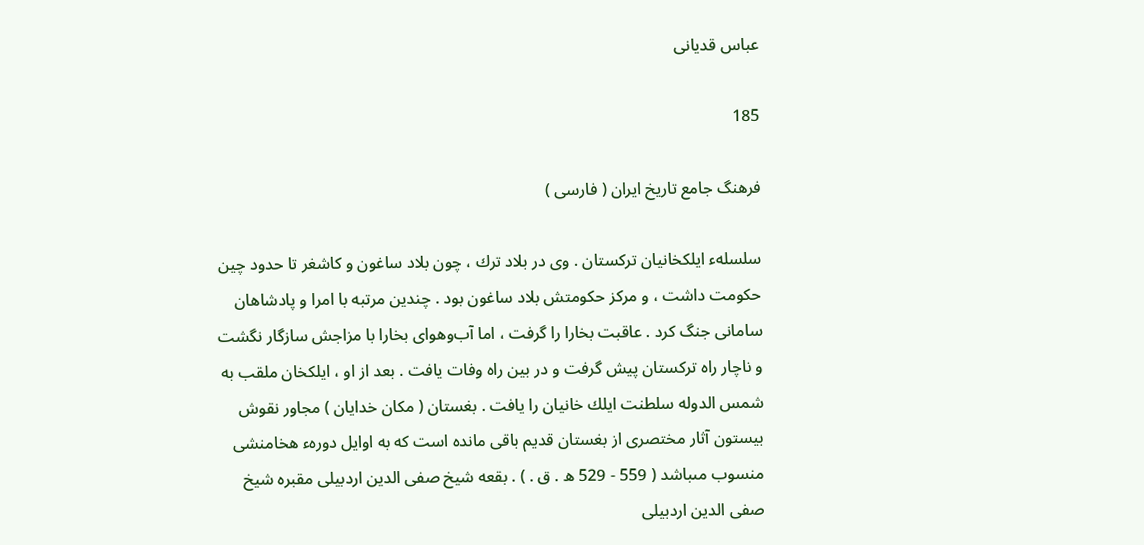عباس قديانى

185

فرهنگ جامع تاريخ ايران ( فارسى )

سلسلهء ايلكخانيان تركستان . وى در بلاد ترك ، چون بلاد ساغون و كاشغر تا حدود چين حكومت داشت ، و مركز حكومتش بلاد ساغون بود . چندين مرتبه با امرا و پادشاهان سامانى جنگ كرد . عاقبت بخارا را گرفت ، اما آب‌وهواى بخارا با مزاجش سازگار نگشت و ناچار راه تركستان پيش گرفت و در بين راه وفات يافت . بعد از او ، ايلكخان ملقب به شمس الدوله سلطنت ايلك خانيان را يافت . بغستان ( مكان خدايان ) مجاور نقوش بيستون آثار مختصرى از بغستان قديم باقى مانده است كه به اوايل دورهء هخامنشى منسوب مىباشد ( 559 - 529 ه . ق . ) . بقعه شيخ صفى الدين اردبيلى مقبره شيخ صفى الدين اردبيلى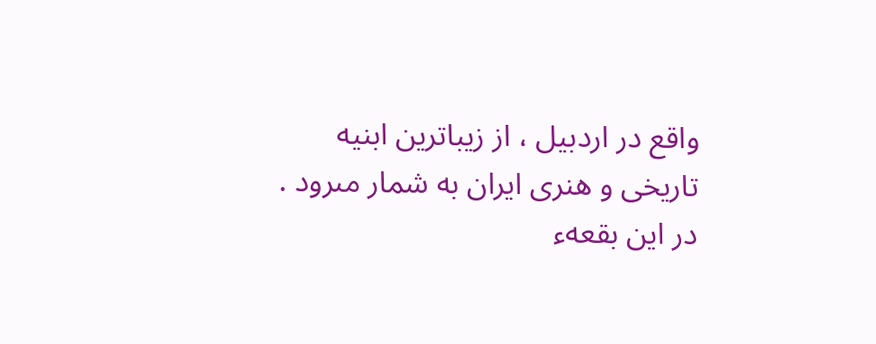واقع در اردبيل ، از زيباترين ابنيه تاريخى و هنرى ايران به شمار مىرود . در اين بقعهء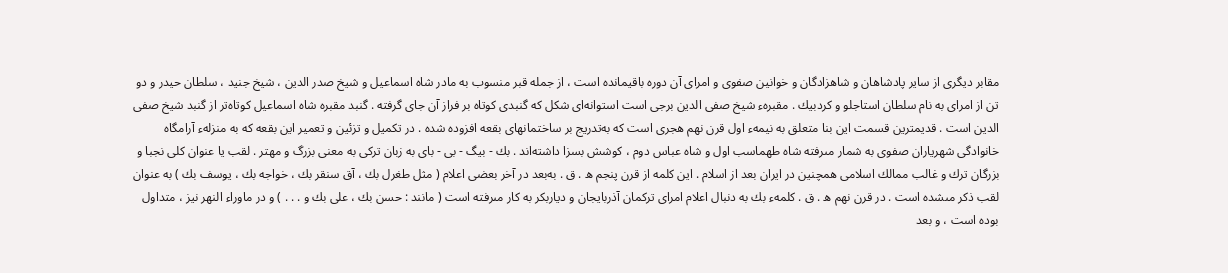مقابر ديگرى از ساير پادشاهان و شاهزادگان و خوانين صفوى و امراى آن دوره باقيمانده است ، از جمله قبر منسوب به مادر شاه اسماعيل و شيخ صدر الدين ، شيخ جنيد ، سلطان حيدر و دو تن از امراى به نام سلطان استاجلو و كردبيك . مقبرهء شيخ صفى الدين برجى است استوانه‌اى شكل كه گنبدى كوتاه بر فراز آن جاى گرفته . گنبد مقبره شاه اسماعيل كوتاه‌تر از گنبد شيخ صفى الدين است . قديمترين قسمت اين بنا متعلق به نيمهء اول قرن نهم هجرى است كه به‌تدريج بر ساختمانهاى بقعه افزوده شده . در تكميل و تزئين و تعمير اين بقعه كه به منزلهء آرامگاه خانوادگى شهرياران صفوى به شمار مىرفته شاه طهماسب اول و شاه عباس دوم ، كوشش بسزا داشته‌اند . بك - بيگ - بى - باى به زبان تركى به معنى بزرگ و مهتر . لقب يا عنوان كلى نجبا و بزرگان ترك و غالب ممالك اسلامى همچنين در ايران بعد از اسلام . اين كلمه از قرن پنجم ه . ق . به‌بعد در آخر بعضى اعلام ( مثل طغرل بك ، آق سنقر بك ، خواجه بك ، يوسف بك ) به عنوان لقب ذكر مىشده است . در قرن نهم ه . ق . كلمهء بك به دنبال اعلام امراى تركمان آذربايجان و دياربكر به كار مىرفته است ( مانند : حسن بك ، على بك و . . . ) و در ماوراء النهر نيز ، متداول بوده است ، و بعد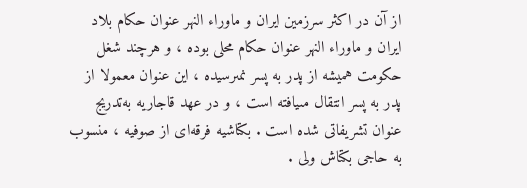از آن در اكثر سرزمين ايران و ماوراء النهر عنوان حكام بلاد ايران و ماوراء النهر عنوان حكام محلى بوده ، و هرچند شغل حكومت هميشه از پدر به پسر نمىرسيده ، اين عنوان معمولا از پدر به پسر انتقال مىيافته است ، و در عهد قاجاريه به‌تدريج عنوان تشريفاتى شده است . بكتاشيه فرقه‌اى از صوفيه ، منسوب به حاجى بكتاش ولى .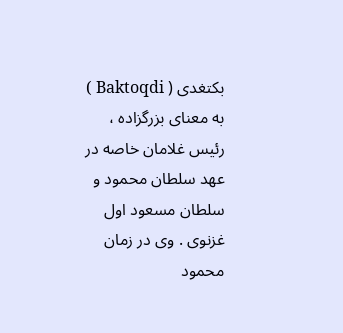بكتغدى ( Baktoqdi ) به معناى بزرگزاده ، رئيس غلامان خاصه در عهد سلطان محمود و سلطان مسعود اول غزنوى . وى در زمان محمود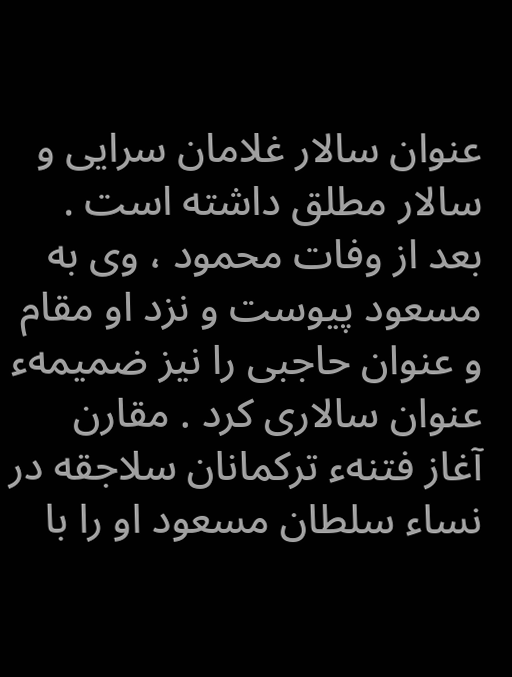عنوان سالار غلامان سرايى و سالار مطلق داشته است . بعد از وفات محمود ، وى به مسعود پيوست و نزد او مقام و عنوان حاجبى را نيز ضميمهء عنوان سالارى كرد . مقارن آغاز فتنهء تركمانان سلاجقه در نساء سلطان مسعود او را با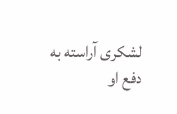لشكرى آراسته به دفع او